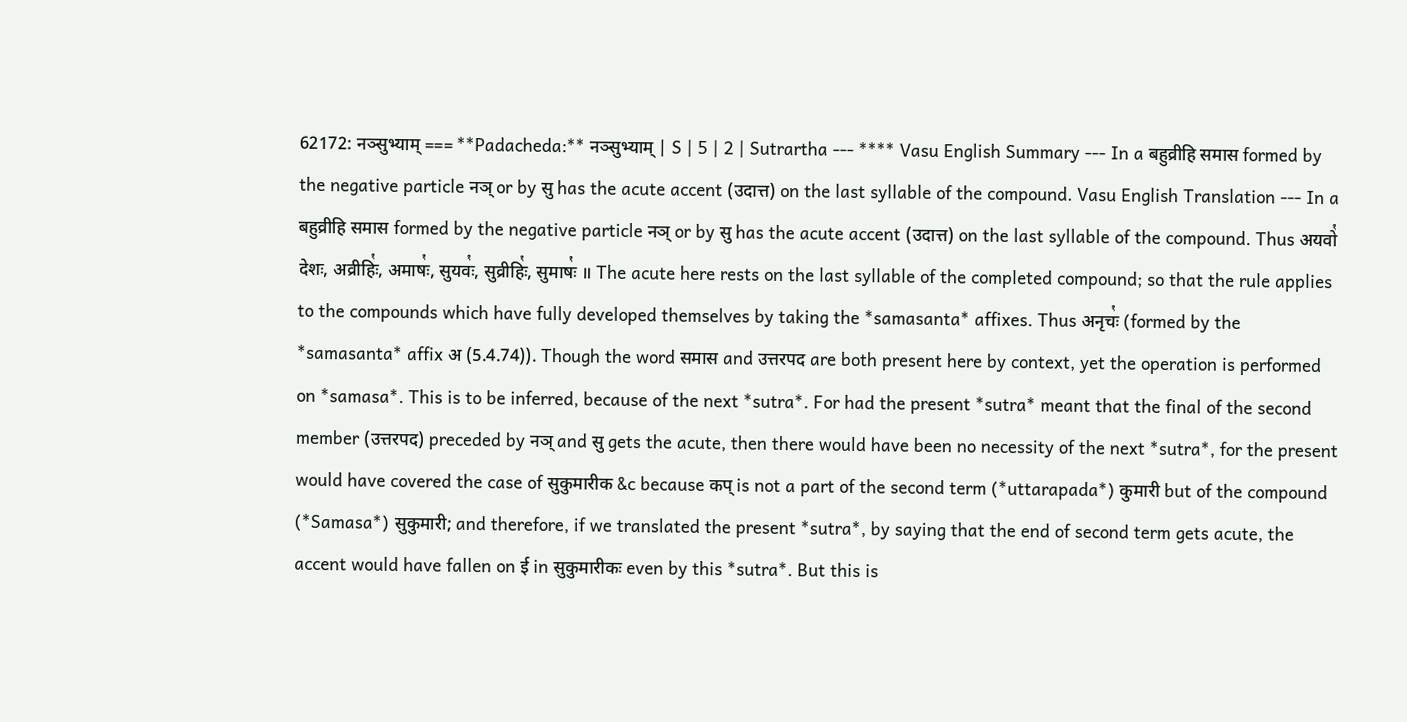62172: नञ्सुभ्याम् === **Padacheda:** नञ्सुभ्याम् | S | 5 | 2 | Sutrartha --- **** Vasu English Summary --- In a बहुव्रीहि समास formed by the negative particle नञ् or by सु has the acute accent (उदात्त) on the last syllable of the compound. Vasu English Translation --- In a बहुव्रीहि समास formed by the negative particle नञ् or by सु has the acute accent (उदात्त) on the last syllable of the compound. Thus अयवो꣡ देशः, अव्रीहिः꣡, अमाषः꣡, सुयवः꣡, सुव्रीहिः꣡, सुमाषः꣡ ॥ The acute here rests on the last syllable of the completed compound; so that the rule applies to the compounds which have fully developed themselves by taking the *samasanta* affixes. Thus अनृचः꣡ (formed by the *samasanta* affix अ (5.4.74)). Though the word समास and उत्तरपद are both present here by context, yet the operation is performed on *samasa*. This is to be inferred, because of the next *sutra*. For had the present *sutra* meant that the final of the second member (उत्तरपद) preceded by नञ् and सु gets the acute, then there would have been no necessity of the next *sutra*, for the present would have covered the case of सुकुमारीक &c because कप् is not a part of the second term (*uttarapada*) कुमारी but of the compound (*Samasa*) सुकुमारी; and therefore, if we translated the present *sutra*, by saying that the end of second term gets acute, the accent would have fallen on ई in सुकुमारीकः even by this *sutra*. But this is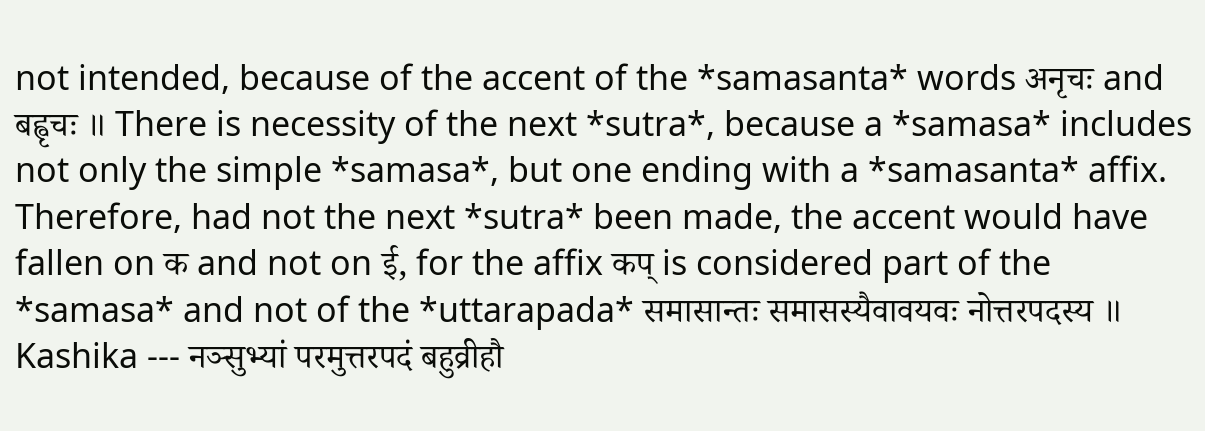not intended, because of the accent of the *samasanta* words अनृचः and बह्वृचः ॥ There is necessity of the next *sutra*, because a *samasa* includes not only the simple *samasa*, but one ending with a *samasanta* affix. Therefore, had not the next *sutra* been made, the accent would have fallen on क and not on ई, for the affix कप् is considered part of the *samasa* and not of the *uttarapada* समासान्तः समासस्यैवावयवः नोत्तरपदस्य ॥ Kashika --- नञ्सुभ्यां परमुत्तरपदं बहुव्रीहौ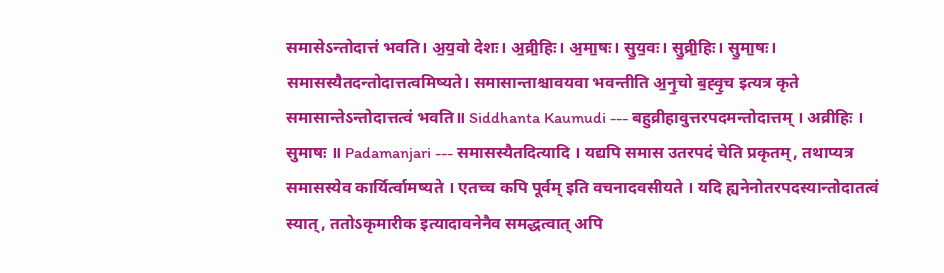समासेऽन्तोदात्तं भवति। अ॒य॒वो देशः। अ॒व्री॒हिः। अ॒मा॒षः। सु॒य॒वः। सु॒व्री॒हिः। सु॒मा॒षः। समासस्यैतदन्तोदात्तत्वमिष्यते। समासान्ताश्चावयवा भवन्तीति अ॒नृ॒चो ब॒ह्वृ॒च इत्यत्र कृते समासान्तेऽन्तोदात्तत्वं भवति॥ Siddhanta Kaumudi --- बहुव्रीहावुत्तरपदमन्तोदात्तम् । अव्रीहिः । सुमाषः ॥ Padamanjari --- समासस्यैतदित्यादि । यद्यपि समास उतरपदं चेति प्रकृतम्, तथाप्यत्र समासस्येव कार्यिर्त्वामष्यते । एतच्च कपि पूर्वम् इति वचनादवसीयते । यदि ह्यनेनोतरपदस्यान्तोदातत्वं स्यात्, ततोऽकृमारीक इत्यादावनेनैव समद्धत्वात् अपि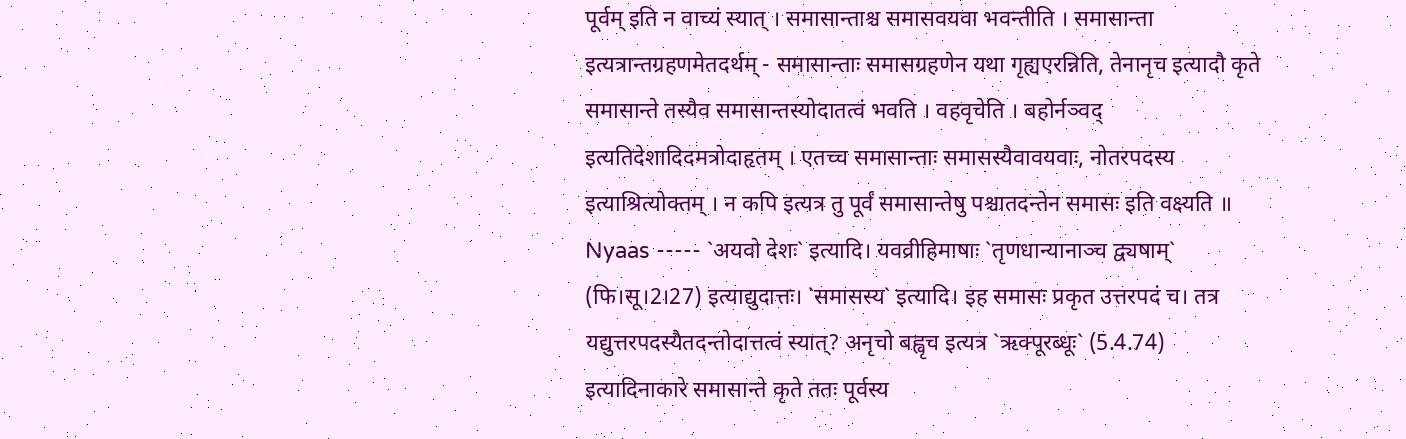पूर्वम् इति न वाच्यं स्यात् । समासान्ताश्च समासवयवा भवन्तीति । समासान्ता इत्यत्रान्तग्रहणमेतदर्थम् - समासान्ताः समासग्रहणेन यथा गृह्यएरन्निति, तेनानृच इत्यादौ कृते समासान्ते तस्यैव समासान्तस्योदातत्वं भवति । वहवृचेति । बहोर्नञ्वद् इत्यतिदेशादिदमत्रोदाहृतम् । एतच्च समासान्ताः समासस्यैवावयवाः, नोतरपदस्य इत्याश्रित्योक्तम् । न कपि इत्यत्र तु पूर्वं समासान्तेषु पश्चातदन्तेन समासः इति वक्ष्यति ॥ Nyaas ----- `अयवो देशः` इत्यादि। यवव्रीहिमाषाः `तृणधान्यानाञ्च द्व्यषाम्` (फि।सू।2।27) इत्याद्युदात्तः। `समासस्य` इत्यादि। इह समासः प्रकृत उत्तरपदं च। तत्र यद्युत्तरपदस्यैतदन्तोदात्तत्वं स्यात्? अनृचो बह्वृच इत्यत्र `ऋक्पूरब्धूः` (5.4.74) इत्यादिनाकारे समासान्ते कृते ततः पूर्वस्य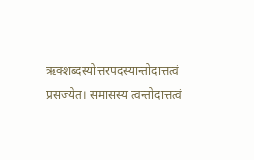ऋक्शब्दस्योत्तरपदस्यान्तोदात्तत्वं प्रसज्येत। समासस्य त्वन्तोदात्तत्वं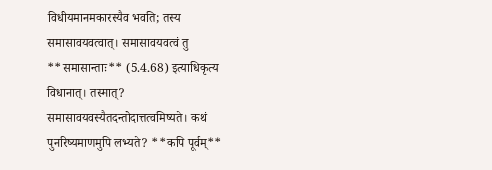विधीयमानमकारस्यैव भवति; तस्य समासावयवत्वात्। समासावयवत्वं तु **समासान्ताः** (5.4.68) इत्याधिकृत्य विधानात्। तस्मात्? समासावयवस्यैतदन्तोदात्तत्वमिष्यते। कथं पुनरिष्यमाणमुपि लभ्यते? **कपि पूर्वम्**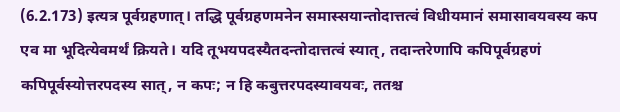(6.2.173) इत्यत्र पूर्वग्रहणात्। तद्धि पूर्वग्रहणमनेन समास्सयान्तोदात्तत्वं विधीयमानं समासावयवस्य कप एव मा भूदित्येवमर्थं क्रियते। यदि तूभयपदस्यैतदन्तोदात्तत्वं स्यात्, तदान्तरेणापि कपिपूर्वग्रहणं कपिपूर्वस्योत्तरपदस्य सात्, न कपः; न हि कबुत्तरपदस्यावयवः, ततश्च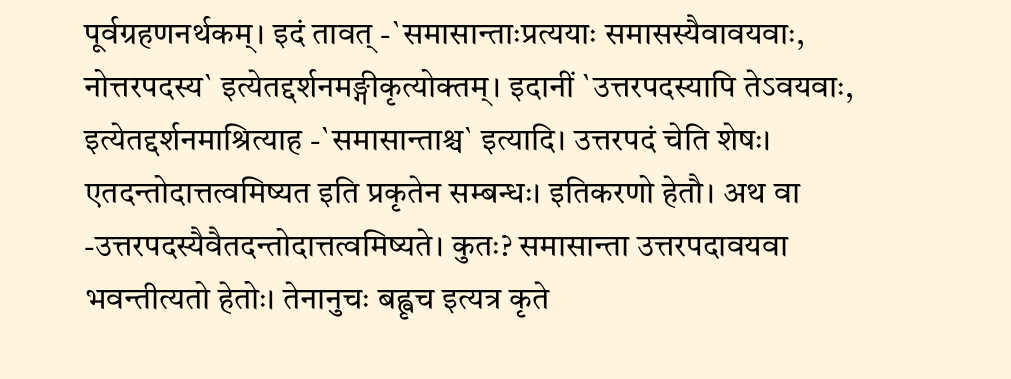पूर्वग्रहणनर्थकम्। इदं तावत् -`समासान्ताःप्रत्ययाः समासस्यैवावयवाः, नोत्तरपदस्य` इत्येतद्दर्शनमङ्गीकृत्योक्तम्। इदानीं `उत्तरपदस्यापि तेऽवयवाः, इत्येतद्दर्शनमाश्रित्याह -`समासान्ताश्च` इत्यादि। उत्तरपदं चेति शेषः। एतदन्तोदात्तत्वमिष्यत इति प्रकृतेन सम्बन्धः। इतिकरणो हेतौ। अथ वा -उत्तरपदस्यैवैतदन्तोदात्तत्वमिष्यते। कुतः? समासान्ता उत्तरपदावयवा भवन्तीत्यतो हेतोः। तेनानुचः बह्वृच इत्यत्र कृते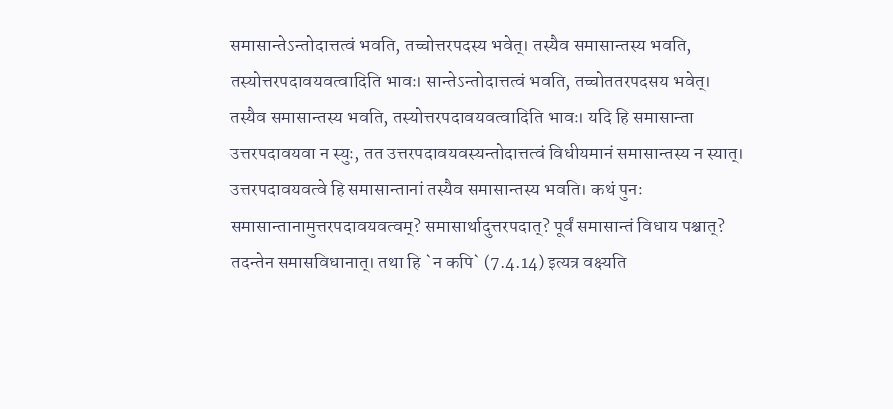समासान्तेऽन्तोदात्तत्वं भवति, तच्चोत्तरपदस्य भवेत्। तस्यैव समासान्तस्य भवति, तस्योत्तरपदावयवत्वादिति भावः। सान्तेऽन्तोदात्तत्वं भवति, तच्चोततरपदसय भवेत्। तस्यैव समासान्तस्य भवति, तस्योत्तरपदावयवत्वादिति भावः। यदि हि समासान्ता उत्तरपदावयवा न स्युः, तत उत्तरपदावयवस्यन्तोदात्तत्वं विधीयमानं समासान्तस्य न स्यात्। उत्तरपदावयवत्वे हि समासान्तानां तस्यैव समासान्तस्य भवति। कथं पुनः समासान्तानामुत्तरपदावयवत्वम्? समासार्थादुत्तरपदात्? पूर्वं समासान्तं विधाय पश्चात्? तदन्तेन समासविधानात्। तथा हि `न कपि` (7.4.14) इत्यत्र वक्ष्यति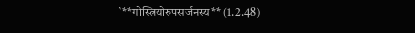`**गोस्त्रियोरुपसर्जनस्य** (1.2.48)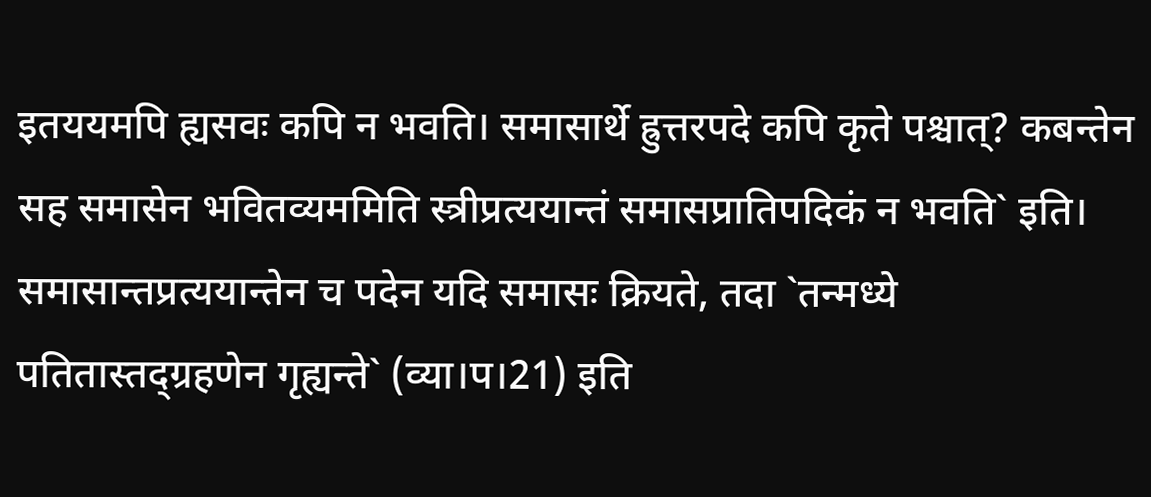इतययमपि ह्यसवः कपि न भवति। समासार्थे ह्रुत्तरपदे कपि कृते पश्चात्? कबन्तेन सह समासेन भवितव्यममिति स्त्रीप्रत्ययान्तं समासप्रातिपदिकं न भवति` इति। समासान्तप्रत्ययान्तेन च पदेन यदि समासः क्रियते, तदा `तन्मध्ये पतितास्तद्ग्रहणेन गृह्यन्ते` (व्या।प।21) इति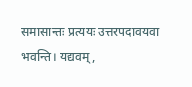समासान्तः प्रत्ययः उत्तरपदावयवा भवन्ति। यद्यवम्,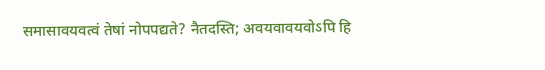समासावयवत्वं तेषां नोपपद्यते? नैतदस्ति; अवयवावयवोऽपि हि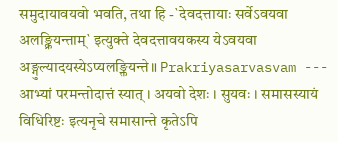समुदायावयवो भवति, तथा हि -`देवदत्तायाः सर्वेऽवयवा अलङ्क्रियन्ताम्` इत्युक्ते देवदत्तावयकस्य येऽवयवा अङ्गुल्यादयस्येऽप्यलङ्क्तियन्ते॥ Prakriyasarvasvam --- आभ्यां परमन्तोदात्तं स्यात् । अयवो देशः । सुयवः । समासस्यायं विधिरिष्टः इत्यनृचे समासान्ते कृतेऽपि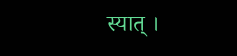स्यात् ।